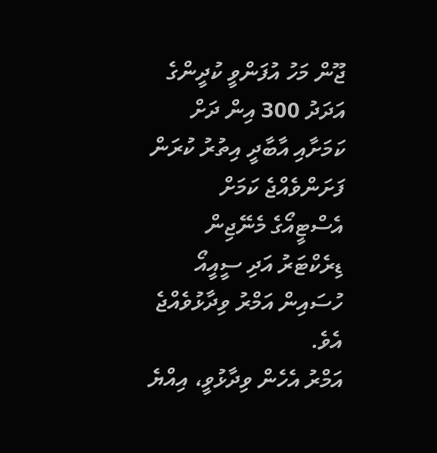ޖޫން މަހު އުފަންވީ ކުދީންގެ އަދަދު 300 އިން ދަށް ކަމަށާއި އާބާދީ އިތުރު ކުރަން ފަށަންވެއްޖެ ކަމަށް އެސްޓީއޯގެ މެނޭޖިން ޑިރެކްޓަރު އަދި ސީއީއޯ ހުސައިން އަމްރު ވިދާޅުވެއްޖެ އެވެ.
އަމްރު އެހެން ވިދާޅުވީ، އިއްޔެ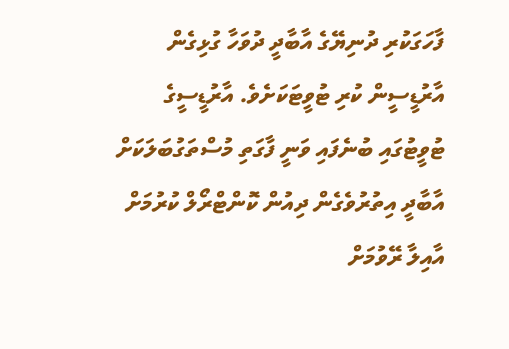ފާހަގަކުރި ދުނިޔޭގެ އާބާދީ ދުވަހާ ގުޅިގެން އާރުޑީސީން ކުރި ޓުވީޓަކަށެވެ. އާރުޑީސީގެ ޓުވީޓުގައި ބުނެފައި ވަނީ ފާގަތި މުސްތަގުބަލަކަށް އާބާދީ އިތުރުވެގެން ދިއުން ކޮންޓްރޯލް ކުރުމަށް އާއިލާ ރޭވުމަށް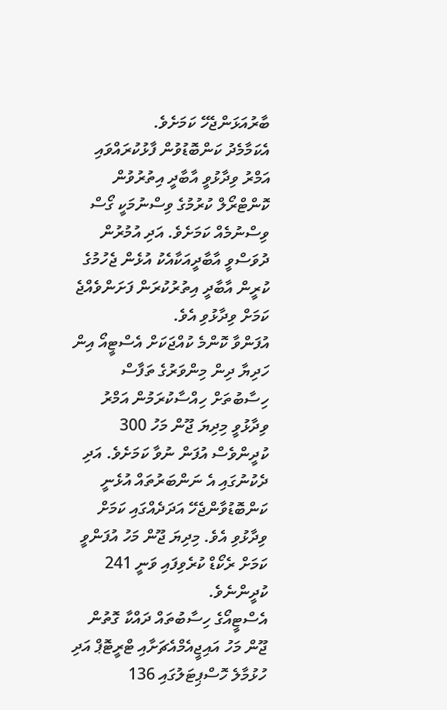ބާރުއަޅަންޖެހޭ ކަމަށެވެ.
އެކަމާމެދު ކަންބޮޑުވުން ފާޅުކުރައްވައި އަމްރު ވިދާޅުވީ އާބާދީ އިތުރުވުން ކޮންޓްރޯލް ކުރުމުގެ ވިސްނުމަކީ ގޯސް ވިސްނުމެއް ކަމަށެވެ. އަދި އުމުރުން ދުވަސްވީ އާބާދީއަކާއެކު އުޅެން ޖެހުމުގެ ކުރީން އާބާދީ އިތުރުކުރަން ފަށަންވެއްޖެ ކަމަށް ވިދާޅުވި އެވެ.
އުފަންވާ ކޮންމެ ކުއްޖަކަށް އެސްޓީއޯ އިން ހަދިޔާ ދިން މިންވަރުގެ ތަފާސް ހިސާބުތަށް ހިއްސާކުރަމުން އަމްރު ވިދާޅުވީ މިދިޔަ ޖޫން މަހު 300 ކުދީންވެސް އުފަން ނުވާ ކަމަށެވެ. އަދި ދެކުނުގައި އެ ނަންބަރުތައް އުޅެނީ ކަންބޮޑުވާންޖެހޭ އަދަދެއްގައި ކަމަށް ވިދާޅުވި އެވެ. މިދިޔަ ޖޫން މަހު އުފަންވީ ކަމަށް ރެކޯޑް ކުރެވިފައި ވަނީ 241 ކުދީންނެވެ.
އެސްޓީއޯގެ ހިސާބުތައް ދައްކާ ގޮތުން ޖޫން މަހު އައިޖީއެމްއެޗަށާއި ޓްރީޓޮޕް އަދި ހުޅުމާލެ ހޮސްޕިޓަލުގައި 136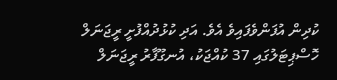ކުދިން އުފަންވެފައިވެ އެވެ. އަދި ކުޅުދުއްފުށީ ރީޖަނަލް ހޮސްޕިޓަލުގައި 37 ކުއްޖަކު، އުނގޫފާރު ރީޖަނަލް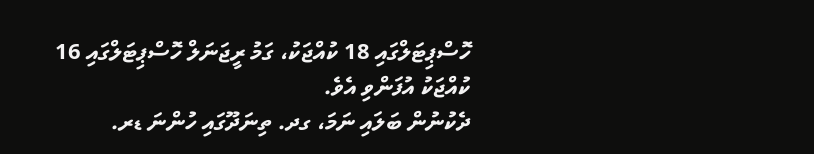ހޮސްޕިޓަލްގައި 18 ކުއްޖަކު، ގަމު ރީޖަނަލް ހޮސްޕިޓަލްގައި 16 ކުއްޖަކު އުފަންވި އެވެ.
ދެކުނުން ބަލައި ނަމަ، ގދ. ތިނަދޫގައި ހުންނަ ޑރ.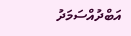އަބްދުއްސަމަދު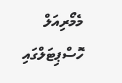މެމޯރިއަލް ހޮސްޕިޓަލްގައި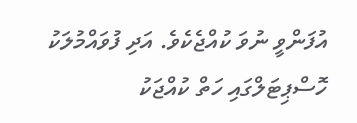އުފަންވީ ނުވަ ކުއްޖެކެވެ. އަދި ފުވައްމުލަކު ހޮސްޕިޓަލްގައި ހަތް ކުއްޖަކު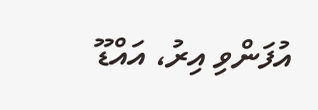އުފަންވި އިރު، އައްޑޫ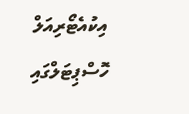އިކުއެޓޯރިއަލް ހޮސްޕިޓަލްގައި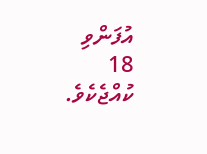އުފަންވި 18 ކުއްޖެކެވެ.